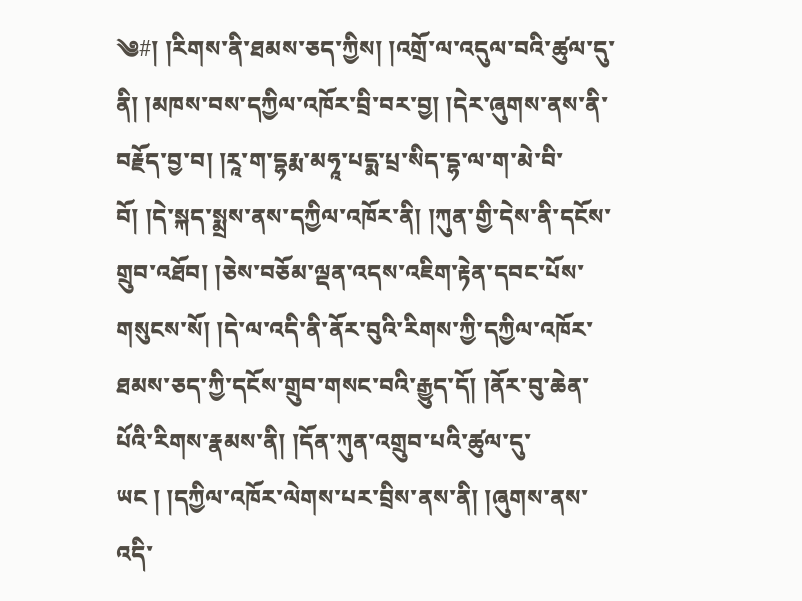༄#། །རིགས་ནི་ཐམས་ཅད་ཀྱིས། །འགྲོ་ལ་འདུལ་བའི་ཚུལ་དུ་ནི། །མཁས་བས་དཀྱིལ་འཁོར་བྲི་བར་བྱ། །དེར་ཞུགས་ནས་ནི་བརྗོད་བྱ་བ། །རཱ་ག་དྷརྨ་མཧཱ་པདྨ་པྲ་སིད་དྷ་ལ་ག་མེ་བི་བོ། །དེ་སྐད་སྨྲས་ནས་དཀྱིལ་འཁོར་ནི། །ཀུན་གྱི་དེས་ནི་དངོས་གྲུབ་འཐོབ། །ཅེས་བཅོམ་ལྡན་འདས་འཇིག་རྟེན་དབང་པོས་གསུངས་སོ། །དེ་ལ་འདི་ནི་ནོར་བུའི་རིགས་ཀྱི་དཀྱིལ་འཁོར་ཐམས་ཅད་ཀྱི་དངོས་གྲུབ་གསང་བའི་རྒྱུད་དོ། །ནོར་བུ་ཆེན་པོའི་རིགས་རྣམས་ནི། །དོན་ཀུན་འགྲུབ་པའི་ཚུལ་དུ་ཡང ། །དཀྱིལ་འཁོར་ལེགས་པར་བྲིས་ནས་ནི། །ཞུགས་ནས་འདི་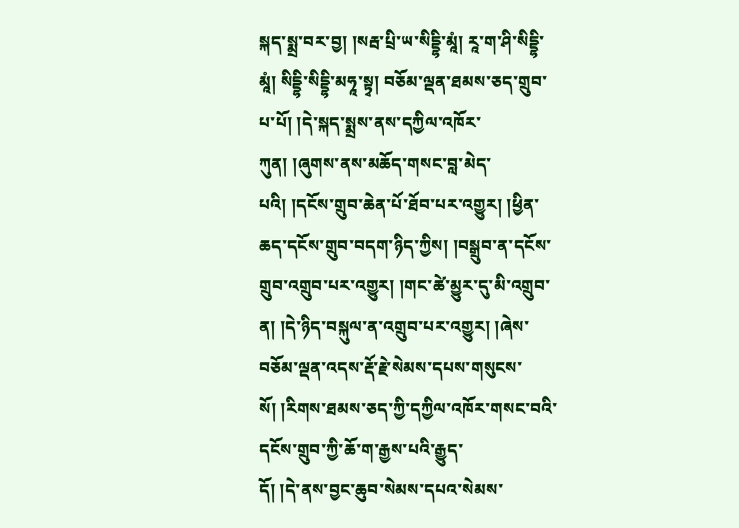སྐད་སྨྲ་བར་བྱ། །སརྦ་པྲི་ཡ་སིདྡྷི་མཱཾ། རཱ་ག་ཤི་སིདྡྷི་མཱཾ། སིདྡྷི་སིདྡྷི་མཧཱ་སྟྭ། བཅོམ་ལྡན་ཐམས་ཅད་གྲུབ་པ་པོ། །དེ་སྐད་སྨྲས་ནས་དཀྱིལ་འཁོར་ཀུན། །ཞུགས་ནས་མཆོད་གསང་བླ་མེད་པའི། །དངོས་གྲུབ་ཆེན་པོ་ཐོབ་པར་འགྱུར། །ཕྱིན་ཆད་དངོས་གྲུབ་བདག་ཉིད་ཀྱིས། །བསྒྲུབ་ན་དངོས་གྲུབ་འགྲུབ་པར་འགྱུར། །གང་ཚེ་མྱུར་དུ་མི་འགྲུབ་ན། །དེ་ཉིད་བསྐུལ་ན་འགྲུབ་པར་འགྱུར། །ཞེས་བཅོམ་ལྡན་འདས་རྡོ་རྗེ་སེམས་དཔས་གསུངས་སོ། །རིགས་ཐམས་ཅད་ཀྱི་དཀྱིལ་འཁོར་གསང་བའི་དངོས་གྲུབ་ཀྱི་ཆོ་ག་རྒྱས་པའི་རྒྱུད་
དོ། །དེ་ནས་བྱང་ཆུབ་སེམས་དཔའ་སེམས་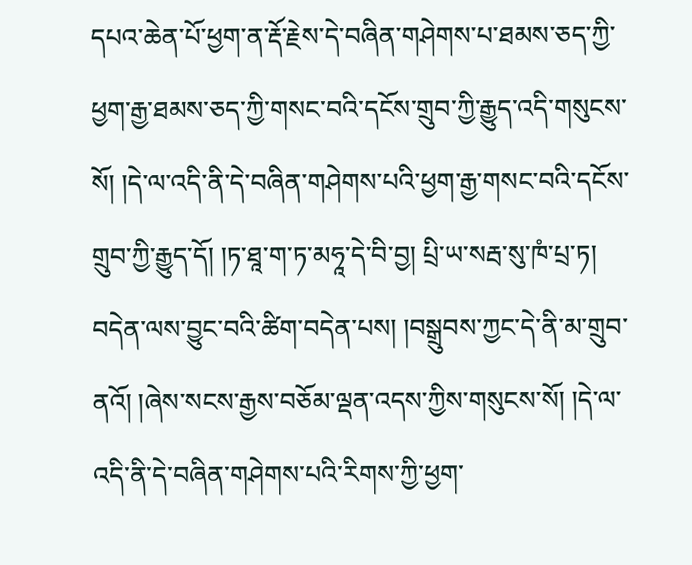དཔའ་ཆེན་པོ་ཕྱག་ན་རྡོ་རྗེས་དེ་བཞིན་གཤེགས་པ་ཐམས་ཅད་ཀྱི་ཕྱག་རྒྱ་ཐམས་ཅད་ཀྱི་གསང་བའི་དངོས་གྲུབ་ཀྱི་རྒྱུད་འདི་གསུངས་སོ། །དེ་ལ་འདི་ནི་དེ་བཞིན་གཤེགས་པའི་ཕྱག་རྒྱ་གསང་བའི་དངོས་གྲུབ་ཀྱི་རྒྱུད་དོ། །ཏ་ཐཱ་ག་ཏ་མཧཱ་དེ་བི་བྱ། པྲི་ཡ་སརྦ་སུ་ཁཾ་པྲ་ཏ། བདེན་ལས་བྱུང་བའི་ཚིག་བདེན་པས། །བསྒྲུབས་ཀྱང་དེ་ནི་མ་གྲུབ་ནའོ། །ཞེས་སངས་རྒྱས་བཅོམ་ལྡན་འདས་ཀྱིས་གསུངས་སོ། །དེ་ལ་འདི་ནི་དེ་བཞིན་གཤེགས་པའི་རིགས་ཀྱི་ཕྱག་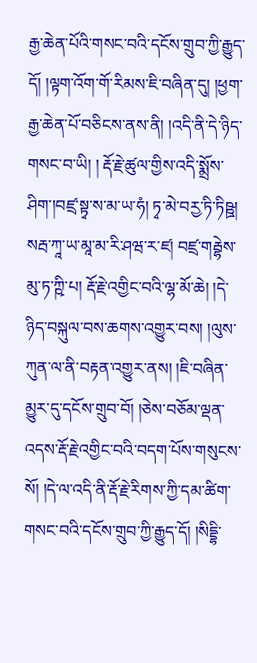རྒྱ་ཆེན་པོའི་གསང་བའི་དངོས་གྲུབ་ཀྱི་རྒྱུད་དོ། །ལྟག་འོག་གོ་རིམས་ཇི་བཞིན་དུ། །ཕྱག་རྒྱ་ཆེན་པོ་བཅིངས་ནས་ནི། །འདི་ནི་དེ་ཉིད་གསང་བ་ཡི། ། རྡོ་རྗེ་ཚུལ་གྱིས་འདི་སྨྲོས་ཤིག་།བཛྲ་སྟྭ་ས་མ་ཡ་ཧཾ། ཏྭ་མེ་བརྱ་ཏི་ཏིཥྛ། སརྦ་ཀཱ་ཡ་མཱ་མ་རི་ཤཝ་ར་ཛ། བཛྲ་གརྦྷེས་མུ་ཏ་ཀྵི་པ། རྡོ་རྗེ་འགྱིང་བའི་ལྷ་མོ་ཆེ། །དེ་ཉིད་བསྐུལ་བས་ཆགས་འགྱུར་བས། །ལུས་ཀུན་ལ་ནི་བརྟན་འགྱུར་ནས། །ཇི་བཞིན་མྱུར་དུ་དངོས་གྲུབ་བོ། །ཅེས་བཅོམ་ལྡན་འདས་རྡོ་རྗེ་འགྱིང་བའི་བདག་པོས་གསུངས་སོ། །དེ་ལ་འདི་ནི་རྡོ་རྗེ་རིགས་ཀྱི་དམ་ཚིག་གསང་བའི་དངོས་གྲུབ་ཀྱི་རྒྱུད་དོ། །སིདྡྷི་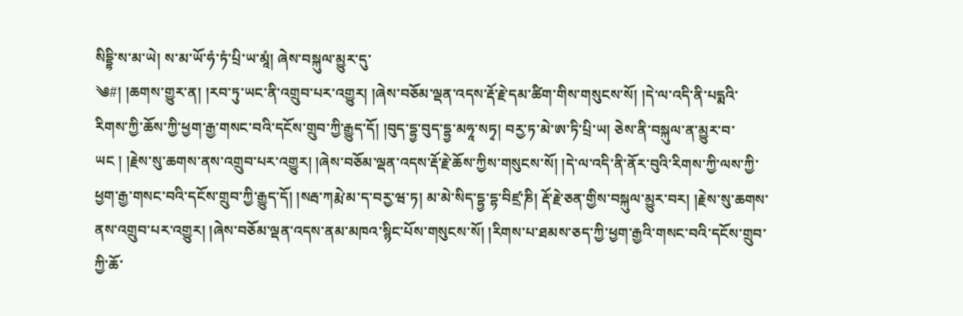སིདྡྷི་ས་མ་ཡེ། ས་མ་ཡོ་ཧཾ་ཏཾ་པྲི་ཡ་མཱཾ། ཞེས་བསྐུལ་མྱུར་དུ་
༄#། །ཆགས་གྱུར་ན། །རབ་ཏུ་ཡང་ནི་འགྲུབ་པར་འགྱུར། །ཞེས་བཅོམ་ལྡན་འདས་རྡོ་རྗེ་དམ་ཚིག་གིས་གསུངས་སོ། །དེ་ལ་འདི་ནི་པདྨའི་རིགས་ཀྱི་ཆོས་ཀྱི་ཕྱག་རྒྱ་གསང་བའི་དངོས་གྲུབ་ཀྱི་རྒྱུད་དོ། །བུད་དྷྱ་བུད་དྷྱ་མཧཱ་སཏྭ། བརྱ་ཏ་མེ་ཨ་ཏི་པྲི་ཡ། ཅེས་ནི་བསྐུལ་ན་མྱུར་བ་ཡང ། །རྗེས་སུ་ཆགས་ནས་འགྲུབ་པར་འགྱུར། །ཞེས་བཅོམ་ལྡན་འདས་རྡོ་རྗེ་ཆོས་ཀྱིས་གསུངས་སོ། །དེ་ལ་འདི་ནི་ནོར་བུའི་རིགས་ཀྱི་ལས་ཀྱི་ཕྱག་རྒྱ་གསང་བའི་དངོས་གྲུབ་ཀྱི་རྒྱུད་དོ། །སརྦ་ཀརྨེ་མ་ད་བརྱ་ཝ་ཏ། མ་མེ་སིད་དྷྱ་དྷ་བིཛྲ་ཎི། རྡོ་རྗེ་ཅན་གྱིས་བསྐུལ་མྱུར་བར། །རྗེས་སུ་ཆགས་ནས་འགྲུབ་པར་འགྱུར། །ཞེས་བཅོམ་ལྡན་འདས་ནམ་མཁའ་སྙིང་པོས་གསུངས་སོ། །རིགས་པ་ཐམས་ཅད་ཀྱི་ཕྱག་རྒྱའི་གསང་བའི་དངོས་གྲུབ་ཀྱི་ཆོ་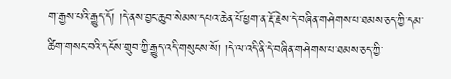ག་རྒྱས་པའི་རྒྱུད་དོ། །དེ་ནས་བྱང་ཆུབ་སེམས་དཔའ་ཆེན་པོ་ཕྱག་ན་རྡོ་རྗེས་དེ་བཞིན་གཤེགས་པ་ཐམས་ཅད་ཀྱི་དམ་ཚིག་གསང་བའི་དངོས་གྲུབ་ཀྱི་རྒྱུད་འདི་གསུངས་སོ། །དེ་ལ་འདི་ནི་དེ་བཞིན་གཤེགས་པ་ཐམས་ཅད་ཀྱི་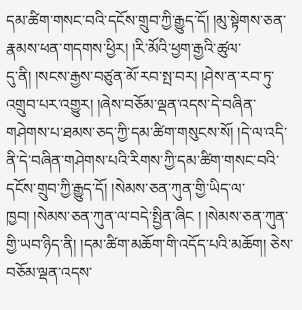དམ་ཚིག་གསང་བའི་དངོས་གྲུབ་ཀྱི་རྒྱུད་དོ། །མུ་སྟེགས་ཅན་རྣམས་ཕན་གདགས་ཕྱིར། །རི་མོའི་ཕྱག་རྒྱའི་ཚུལ་
དུ་ནི། །སངས་རྒྱས་བཙུན་མོ་རབ་སྤ་བར། །ཤེས་ན་རབ་ཏུ་འགྲུབ་པར་འགྱུར། །ཞེས་བཅོམ་ལྡན་འདས་དེ་བཞིན་གཤེགས་པ་ཐམས་ཅད་ཀྱི་དམ་ཚིག་གསུངས་སོ། །དེ་ལ་འདི་ནི་དེ་བཞིན་གཤེགས་པའི་རིགས་ཀྱི་དམ་ཚིག་གསང་བའི་དངོས་གྲུབ་ཀྱི་རྒྱུད་དོ། །སེམས་ཅན་ཀུན་གྱི་ཡིད་ལ་ཁྱབ། །སེམས་ཅན་ཀུན་ལ་བདེ་སྤྱིན་ཞིང ། །སེམས་ཅན་ཀུན་གྱི་ཡབ་ཉིད་ནི། །དམ་ཚིག་མཆོག་གི་འདོད་པའི་མཆོག། ཅེས་བཅོམ་ལྡན་འདས་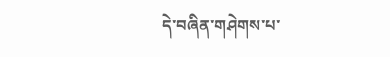དེ་བཞིན་གཤེགས་པ་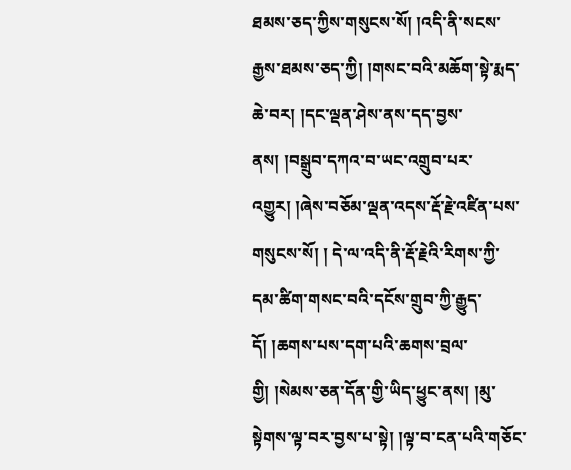ཐམས་ཅད་ཀྱིས་གསུངས་སོ། །འདི་ནི་སངས་རྒྱས་ཐམས་ཅད་ཀྱི། །གསང་བའི་མཆོག་སྟེ་རྨད་ཆེ་བར། །དང་ལྡན་ཤེས་ནས་དད་བྱས་ནས། །བསྒྲུབ་དཀའ་བ་ཡང་འགྲུབ་པར་འགྱུར། །ཞེས་བཅོམ་ལྡན་འདས་རྡོ་རྗེ་འཛིན་པས་གསུངས་སོ། ། དེ་ལ་འདི་ནི་རྡོ་རྗེའི་རིགས་ཀྱི་དམ་ཚིག་གསང་བའི་དངོས་གྲུབ་ཀྱི་རྒྱུད་དོ། །ཆགས་པས་དག་པའི་ཆགས་བྲལ་གྱི། །སེམས་ཅན་དོན་གྱི་ཡིད་ཕྱུང་ནས། །མུ་སྟེགས་ལྟ་བར་བྱས་པ་སྟེ། །ལྟ་བ་ངན་པའི་གཅོང་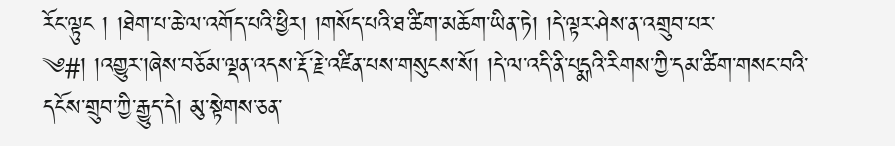རོང་ལྟུང ། །ཐེག་པ་ཆེ་ལ་འགོད་པའི་ཕྱིར། །གསོད་པའི་ཐ་ཚིག་མཆོག་ཡིན་ཏེ། །དེ་ལྟར་ཤེས་ན་འགྲུབ་པར་
༄#། །འགྱུར་།ཞེས་བཅོམ་ལྡན་འདས་རྡོ་རྗེ་འཛིན་པས་གསུངས་སོ། །དེ་ལ་འདི་ནི་པདྨའི་རིགས་ཀྱི་དམ་ཚིག་གསང་བའི་དངོས་གྲུབ་ཀྱི་རྒྱུད་དེ། མུ་སྟེགས་ཅན་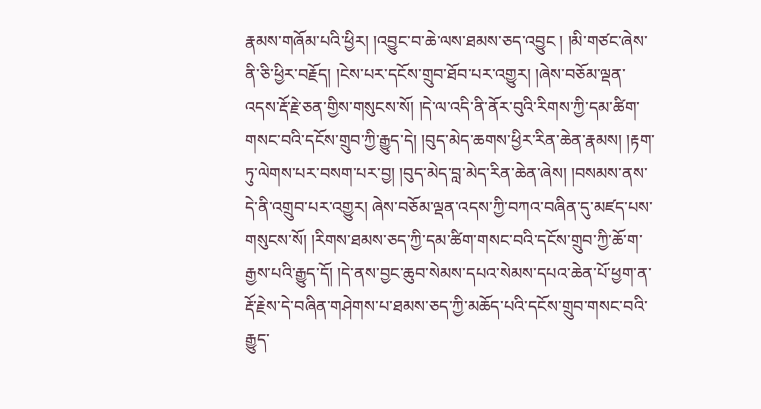རྣམས་གཞོམ་པའི་ཕྱིར། །འབྱུང་བ་ཆེ་ལས་ཐམས་ཅད་འབྱུང ། །མི་གཙང་ཞེས་ནི་ཅི་ཕྱིར་བརྗོད། །ངེས་པར་དངོས་གྲུབ་ཐོབ་པར་འགྱུར། །ཞེས་བཅོམ་ལྡན་འདས་རྡོ་རྗེ་ཅན་གྱིས་གསུངས་སོ། །དེ་ལ་འདི་ནི་ནོར་བུའི་རིགས་ཀྱི་དམ་ཚིག་གསང་བའི་དངོས་གྲུབ་ཀྱི་རྒྱུད་དེ། །བུད་མེད་ཆགས་ཕྱིར་རིན་ཆེན་རྣམས། །རྟག་ཏུ་ལེགས་པར་བསག་པར་བྱ། །བུད་མེད་བླ་མེད་རིན་ཆེན་ཞེས། །བསམས་ནས་དེ་ནི་འགྲུབ་པར་འགྱུར། ཞེས་བཅོམ་ལྡན་འདས་ཀྱི་བཀའ་བཞིན་དུ་མཛད་པས་གསུངས་སོ། །རིགས་ཐམས་ཅད་ཀྱི་དམ་ཚིག་གསང་བའི་དངོས་གྲུབ་ཀྱི་ཆོ་ག་རྒྱས་པའི་རྒྱུད་དོ། །དེ་ནས་བྱང་ཆུབ་སེམས་དཔའ་སེམས་དཔའ་ཆེན་པོ་ཕྱག་ན་རྡོ་རྗེས་དེ་བཞིན་གཤེགས་པ་ཐམས་ཅད་ཀྱི་མཆོད་པའི་དངོས་གྲུབ་གསང་བའི་རྒྱུད་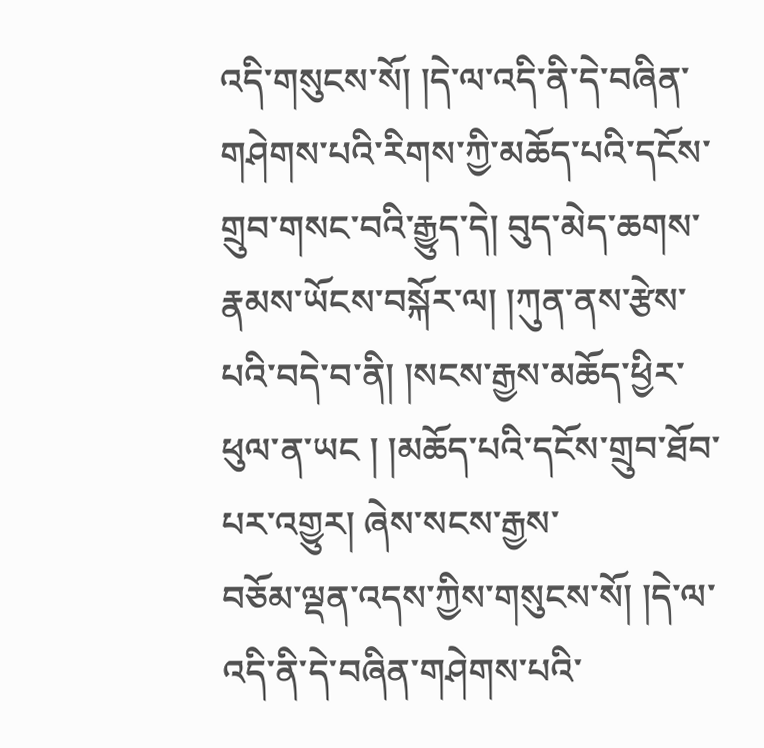འདི་གསུངས་སོ། །དེ་ལ་འདི་ནི་དེ་བཞིན་གཤེགས་པའི་རིགས་ཀྱི་མཆོད་པའི་དངོས་གྲུབ་གསང་བའི་རྒྱུད་དེ། བུད་མེད་ཆགས་རྣམས་ཡོངས་བསྐོར་ལ། །ཀུན་ནས་རྩེས་པའི་བདེ་བ་ནི། །སངས་རྒྱས་མཆོད་ཕྱིར་ཕུལ་ན་ཡང ། །མཆོད་པའི་དངོས་གྲུབ་ཐོབ་པར་འགྱུར། ཞེས་སངས་རྒྱས་
བཅོམ་ལྡན་འདས་ཀྱིས་གསུངས་སོ། །དེ་ལ་འདི་ནི་དེ་བཞིན་གཤེགས་པའི་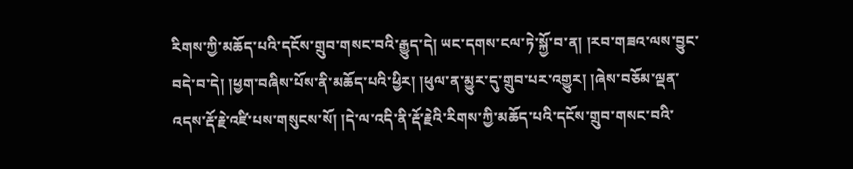རིགས་ཀྱི་མཆོད་པའི་དངོས་གྲུབ་གསང་བའི་རྒྱུད་དེ། ཡང་དགས་ངལ་ཏེ་སྐྱོ་བ་ན། །རབ་གཟའ་ལས་བྱུང་བདེ་བ་དེ། །ཕྱག་བཞིས་པོས་ནི་མཆོད་པའི་ཕྱིར། །ཕུལ་ན་མྱུར་དུ་གྲུབ་པར་འགྱུར། །ཞེས་བཅོམ་ལྡན་འདས་རྡོ་རྗེ་འཛི་པས་གསུངས་སོ། །དེ་ལ་འདི་ནི་རྡོ་རྗེའི་རིགས་ཀྱི་མཆོད་པའི་དངོས་གྲུབ་གསང་བའི་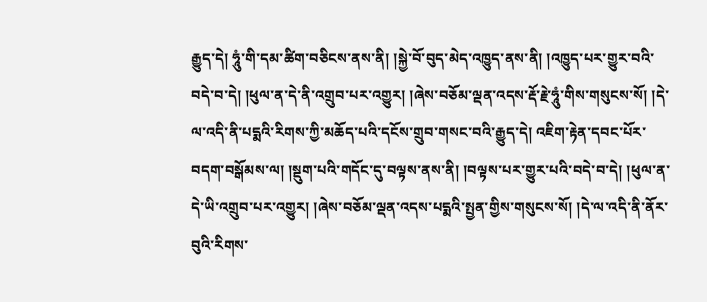རྒྱུད་དེ། ཧཱུཾ་གི་དམ་ཚིག་བཅིངས་ནས་ནི། །སྐྱེ་བོ་བུད་མེད་འཁྱུད་ནས་ནི། །འཁྱུད་པར་གྱུར་བའི་བདེ་བ་དེ། །ཕུལ་ན་དེ་ནི་འགྲུབ་པར་འགྱུར། །ཞེས་བཅོམ་ལྡན་འདས་རྡོ་རྗེ་ཧཱུཾ་གིས་གསུངས་སོ། །དེ་ལ་འདི་ནི་པདྨའི་རིགས་ཀྱི་མཆོད་པའི་དངོས་གྲུབ་གསང་བའི་རྒྱུད་དེ། འཇིག་རྟེན་དབང་པོར་བདག་བསྒོམས་ལ། །སྡུག་པའི་གདོང་དུ་བལྟས་ནས་ནི། །བལྟས་པར་གྱུར་པའི་བདེ་བ་དེ། །ཕུལ་ན་དེ་ཡི་འགྲུབ་པར་འགྱུར། །ཞེས་བཅོམ་ལྡན་འདས་པདྨའི་སྤྱན་གྱིས་གསུངས་སོ། །དེ་ལ་འདི་ནི་ནོར་བུའི་རིགས་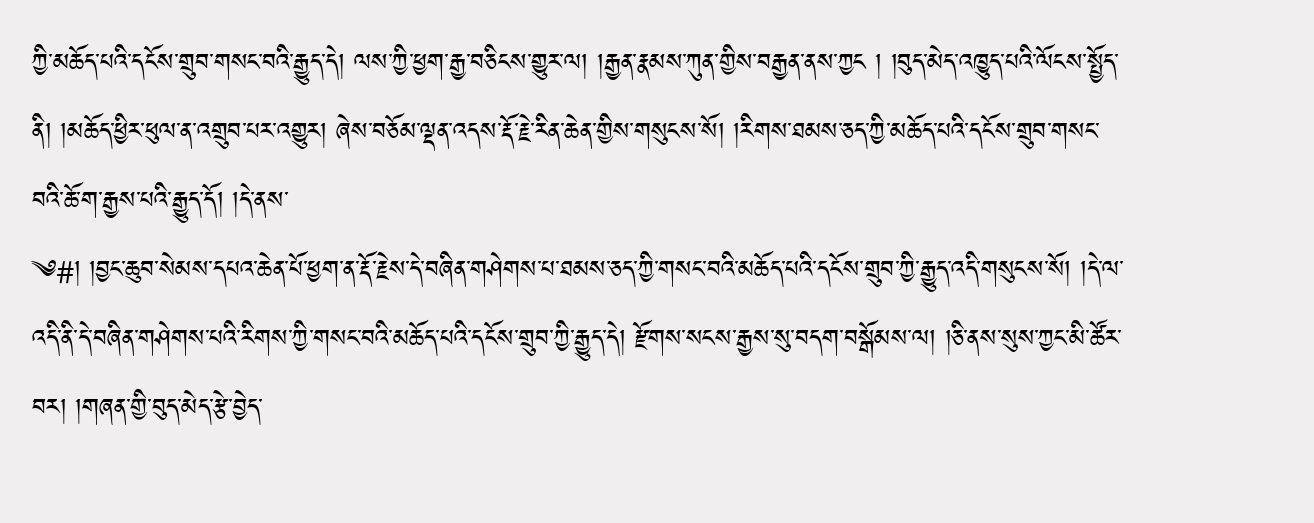ཀྱི་མཆོད་པའི་དངོས་གྲུབ་གསང་བའི་རྒྱུད་དེ། ལས་ཀྱི་ཕྱག་རྒྱ་བཅིངས་གྱུར་ལ། །རྒྱན་རྣམས་ཀུན་གྱིས་བརྒྱན་ནས་ཀྱང ། །བུད་མེད་འཁྱུད་པའི་ལོངས་སྤྱོད་ནི། །མཆོད་ཕྱིར་ཕུལ་ན་འགྲུབ་པར་འགྱུར། ཞེས་བཅོམ་ལྡན་འདས་རྡོ་རྗེ་རིན་ཆེན་གྱིས་གསུངས་སོ། །རིགས་ཐམས་ཅད་ཀྱི་མཆོད་པའི་དངོས་གྲུབ་གསང་བའི་ཆོ་ག་རྒྱས་པའི་རྒྱུད་དོ། །དེ་ནས་
༄#། །བྱང་ཆུབ་སེམས་དཔའ་ཆེན་པོ་ཕྱག་ན་རྡོ་རྗེས་དེ་བཞིན་གཤེགས་པ་ཐམས་ཅད་ཀྱི་གསང་བའི་མཆོད་པའི་དངོས་གྲུབ་ཀྱི་རྒྱུད་འདི་གསུངས་སོ། །དེ་ལ་འདི་ནི་དེ་བཞིན་གཤེགས་པའི་རིགས་ཀྱི་གསང་བའི་མཆོད་པའི་དངོས་གྲུབ་ཀྱི་རྒྱུད་དེ། རྫོགས་སངས་རྒྱས་སུ་བདག་བསྒོམས་ལ། །ཅི་ནས་སུས་ཀྱང་མི་ཚོར་བར། །གཞན་གྱི་བུད་མེད་རྩེ་བྱེད་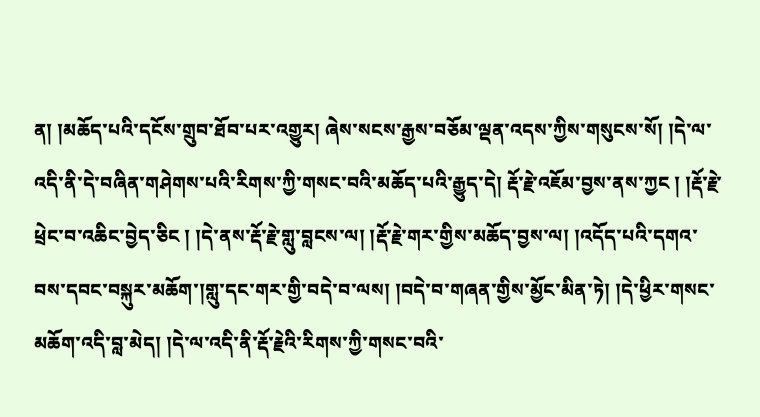ན། །མཆོད་པའི་དངོས་གྲུབ་ཐོབ་པར་འགྱུར། ཞེས་སངས་རྒྱས་བཅོམ་ལྡན་འདས་ཀྱིས་གསུངས་སོ། །དེ་ལ་འདི་ནི་དེ་བཞིན་གཤེགས་པའི་རིགས་ཀྱི་གསང་བའི་མཆོད་པའི་རྒྱུད་དེ། རྡོ་རྗེ་འཇོམ་བྱས་ནས་ཀྱང ། །རྡོ་རྗེ་ཕྲེང་བ་འཆིང་བྱེད་ཅིང ། །དེ་ནས་རྡོ་རྗེ་གླུ་བླངས་ལ། །རྡོ་རྗེ་གར་གྱིས་མཆོད་བྱས་ལ། །འདོད་པའི་དགའ་བས་དབང་བསྐུར་མཆོག་།གླུ་དང་གར་གྱི་བདེ་བ་ལས། །བདེ་བ་གཞན་གྱིས་མྱོང་མིན་ཏེ། །དེ་ཕྱིར་གསང་མཆོག་འདི་བླ་མེད། །དེ་ལ་འདི་ནི་རྡོ་རྗེའི་རིགས་ཀྱི་གསང་བའི་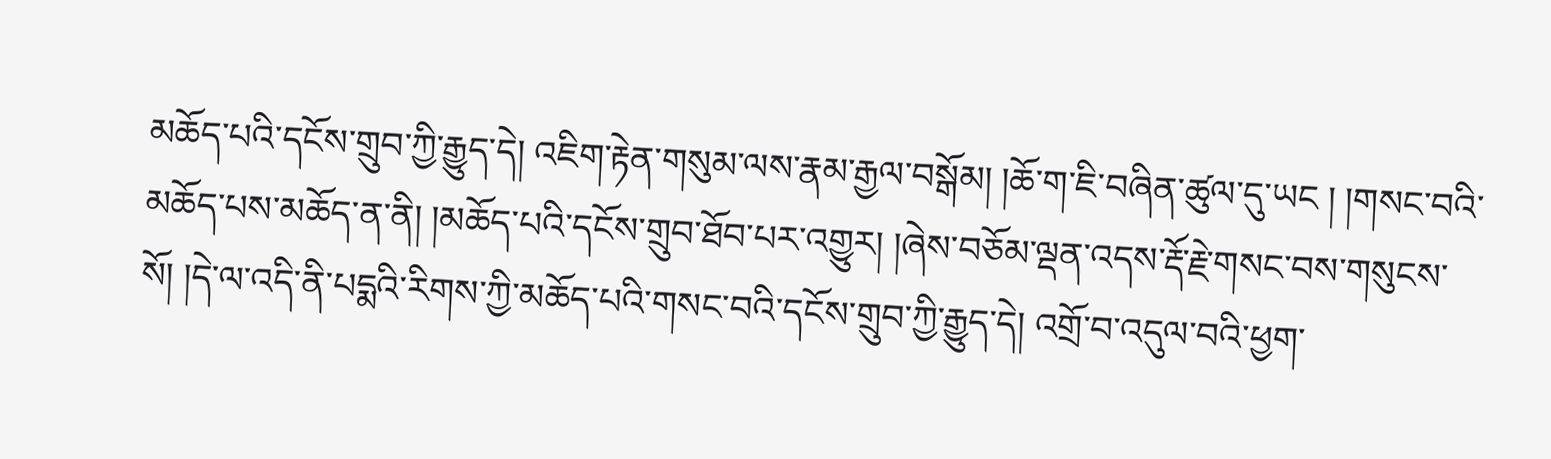མཆོད་པའི་དངོས་གྲུབ་ཀྱི་རྒྱུད་དེ། འཇིག་རྟེན་གསུམ་ལས་རྣམ་རྒྱལ་བསྒོམ། །ཆོ་ག་ཇི་བཞིན་ཚུལ་དུ་ཡང ། །གསང་བའི་མཆོད་པས་མཆོད་ན་ནི། །མཆོད་པའི་དངོས་གྲུབ་ཐོབ་པར་འགྱུར། །ཞེས་བཅོམ་ལྡན་འདས་རྡོ་རྗེ་གསང་བས་གསུངས་སོ། །དེ་ལ་འདི་ནི་པདྨའི་རིགས་ཀྱི་མཆོད་པའི་གསང་བའི་དངོས་གྲུབ་ཀྱི་རྒྱུད་དེ། འགྲོ་བ་འདུལ་བའི་ཕྱག་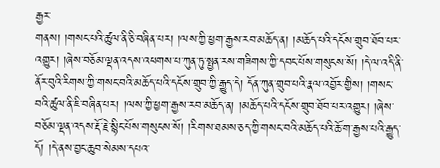རྒྱར་
གནས། །གསང་པའི་ཚུལ་ནི་ཅི་བཞིན་པར། །ལས་ཀྱི་ཕྱག་རྒྱས་རབ་མཆོད་ན། །མཆོད་པའི་དངོས་གྲུབ་ཐོབ་པར་འགྱུར། །ཞེས་བཅོམ་ལྡན་འདས་འཕགས་པ་ཀུན་ཏུ་སྤྱན་རས་གཟིགས་ཀྱི་དབང་པོས་གསུངས་སོ། །དེ་ལ་འདི་ནི་ནོར་བུའི་རིགས་ཀྱི་གསང་བའི་མཆོད་པའི་དངོས་གྲུབ་ཀྱི་རྒྱུད་དེ། དོན་ཀུན་གྲུབ་པའི་རྣལ་འབྱོར་གྱིས། །གསང་བའི་ཚུལ་ནི་ཇི་བཞིན་པར། །ལས་ཀྱི་ཕྱག་རྒྱས་རབ་མཆོད་ན། །མཆོད་པའི་དངོས་གྲུབ་ཐོབ་པར་འགྱུར། །ཞེས་བཅོམ་ལྡན་འདས་རྡོ་རྗེ་སྙིང་པོས་གསུངས་སོ། །རིགས་ཐམས་ཅད་ཀྱི་གསང་བའི་མཆོད་པའི་ཆོ་ག་རྒྱས་པའི་རྒྱུད་དོ། །དེ་ནས་བྱང་ཆུབ་སེམས་དཔའ་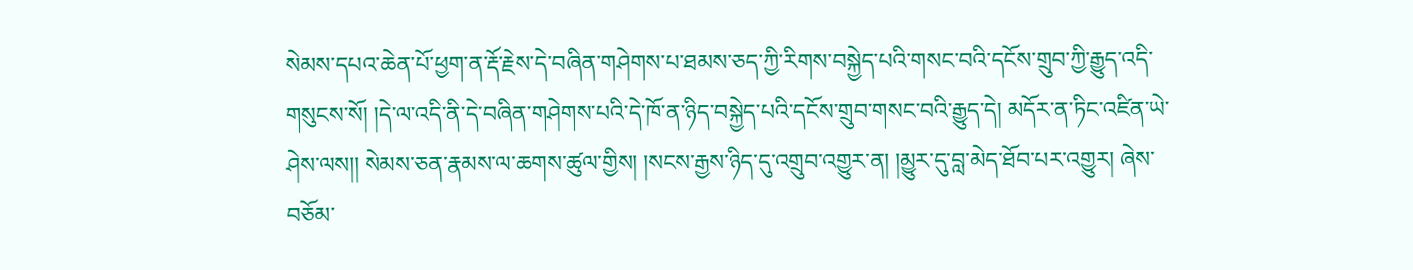སེམས་དཔའ་ཆེན་པོ་ཕྱག་ན་རྡོ་རྗེས་དེ་བཞིན་གཤེགས་པ་ཐམས་ཅད་ཀྱི་རིགས་བསྐྱེད་པའི་གསང་བའི་དངོས་གྲུབ་ཀྱི་རྒྱུད་འདི་གསུངས་སོ། །དེ་ལ་འདི་ནི་དེ་བཞིན་གཤེགས་པའི་དེ་ཁོ་ན་ཉིད་བསྐྱེད་པའི་དངོས་གྲུབ་གསང་བའི་རྒྱུད་དེ། མདོར་ན་ཏིང་འཛིན་ཡེ་ཤེས་ལས།། སེམས་ཅན་རྣམས་ལ་ཆགས་ཚུལ་གྱིས། །སངས་རྒྱས་ཉིད་དུ་འགྲུབ་འགྱུར་ན། །མྱུར་དུ་བླ་མེད་ཐོབ་པར་འགྱུར། ཞེས་བཅོམ་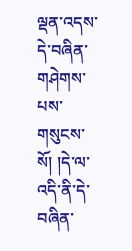ལྡན་འདས་དེ་བཞིན་གཤེགས་པས་གསུངས་སོ། །དེ་ལ་འདི་ནི་དེ་བཞིན་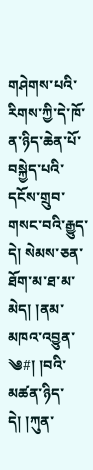གཤེགས་པའི་རིགས་ཀྱི་དེ་ཁོ་ན་ཉིད་ཆེན་པོ་བསྐྱེད་པའི་དངོས་གྲུབ་གསང་བའི་རྒྱུད་དེ། སེམས་ཅན་ཐོག་མ་ཐ་མ་མེད། །ནམ་མཁའ་འབྱུན་
༄#། །བའི་མཚན་ཉིད་དེ། །ཀུན་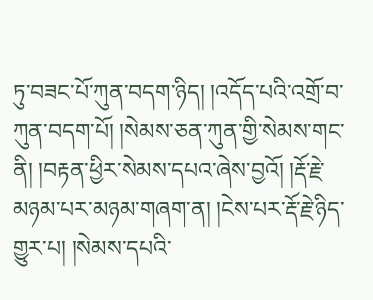ཏུ་བཟང་པོ་ཀུན་བདག་ཉིད། །འདོད་པའི་འགྲོ་བ་ཀུན་བདག་པོ། །སེམས་ཅན་ཀུན་གྱི་སེམས་གང་ནི། །བརྟན་ཕྱིར་སེམས་དཔའ་ཞེས་བྱའོ། །རྡོ་རྗེ་མཉམ་པར་མཉམ་གཞག་ན། །ངེས་པར་རྡོ་རྗེ་ཉིད་གྱུར་པ། །སེམས་དཔའི་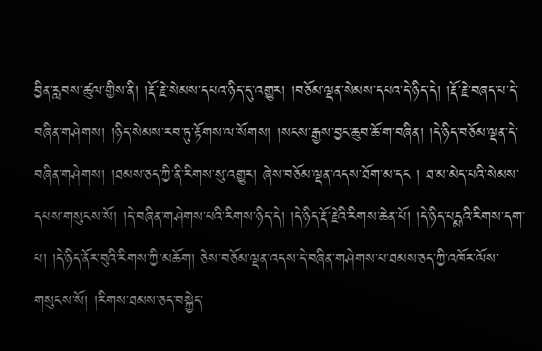བྱིན་རླབས་ཚུལ་གྱིས་ནི། །རྡོ་རྗེ་སེམས་དཔའ་ཉིད་དུ་འགྱུར། །བཅོམ་ལྡན་སེམས་དཔའ་དེ་ཉིད་དེ། །རྡོ་རྗེ་བཞད་པ་དེ་བཞིན་གཤེགས། །ཉིད་སེམས་རབ་ཏུ་རྟོགས་ལ་སོགས། །སངས་རྒྱས་བྱང་ཆུབ་ཆོ་ག་བཞིན། །དེ་ཉིད་བཅོམ་ལྡན་དེ་བཞིན་གཤེགས། །ཐམས་ཅད་ཀྱི་ནི་རིགས་སུ་འགྱུར། ཞེས་བཅོམ་ལྡན་འདས་ཐོག་མ་དང ། ཐ་མ་མེད་པའི་སེམས་དཔས་གསུངས་སོ། །དེ་བཞིན་གཤེགས་པའི་རིགས་ཉིད་དེ། །དེ་ཉིད་རྡོ་རྗེའི་རིགས་ཆེན་པོ། །དེ་ཉིད་པདྨའི་རིགས་དག་པ། །དེ་ཉིད་ནོར་བུའི་རིགས་ཀྱི་མཆོག། ཅེས་བཅོམ་ལྡན་འདས་དེ་བཞིན་གཤེགས་པ་ཐམས་ཅད་ཀྱི་འཁོར་ལོས་གསུངས་སོ། །རིགས་ཐམས་ཅད་བསྐྱེད་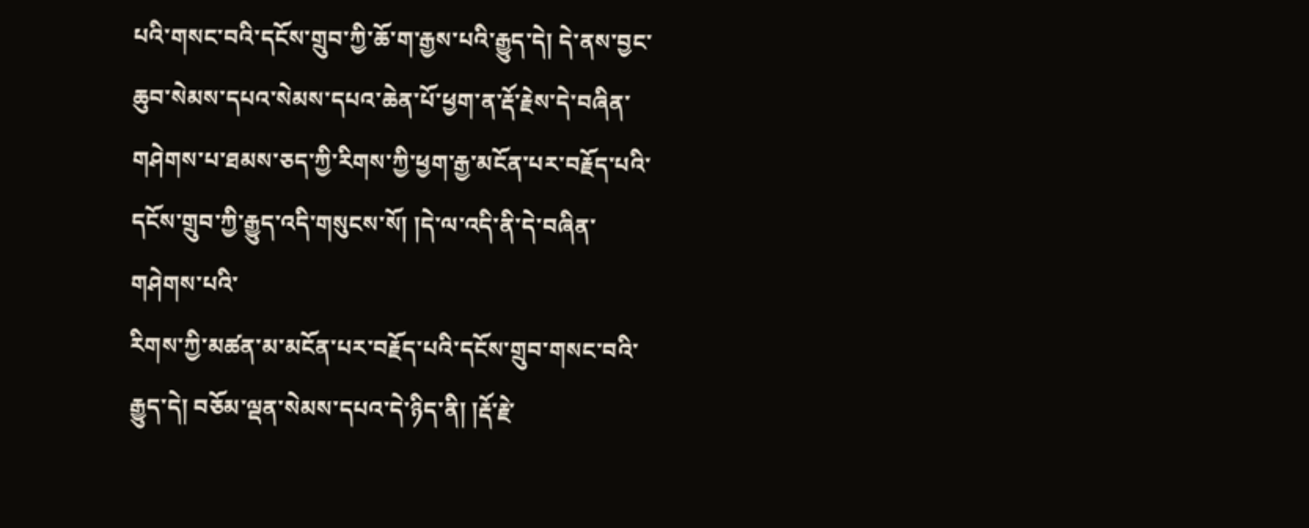པའི་གསང་བའི་དངོས་གྲུབ་ཀྱི་ཆོ་ག་རྒྱས་པའི་རྒྱུད་དེ། དེ་ནས་བྱང་ཆུབ་སེམས་དཔའ་སེམས་དཔའ་ཆེན་པོ་ཕྱག་ན་རྡོ་རྗེས་དེ་བཞིན་གཤེགས་པ་ཐམས་ཅད་ཀྱི་རིགས་ཀྱི་ཕྱག་རྒྱ་མངོན་པར་བརྗོད་པའི་དངོས་གྲུབ་ཀྱི་རྒྱུད་འདི་གསུངས་སོ། །དེ་ལ་འདི་ནི་དེ་བཞིན་གཤེགས་པའི་
རིགས་ཀྱི་མཚན་མ་མངོན་པར་བརྗོད་པའི་དངོས་གྲུབ་གསང་བའི་རྒྱུད་དེ། བཅོམ་ལྡན་སེམས་དཔའ་དེ་ཉིད་ནི། །རྡོ་རྗེ་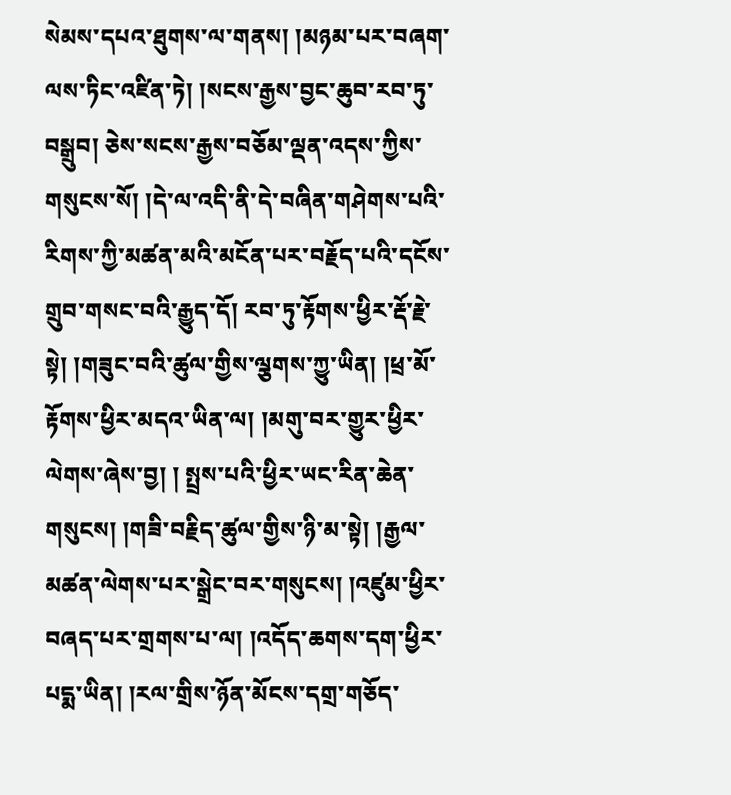སེམས་དཔའ་ཐུགས་ལ་གནས། །མཉམ་པར་བཞག་ལས་ཏིང་འཛིན་ཏེ། །སངས་རྒྱས་བྱང་ཆུབ་རབ་ཏུ་བསྒྲུབ། ཅེས་སངས་རྒྱས་བཅོམ་ལྡན་འདས་ཀྱིས་གསུངས་སོ། །དེ་ལ་འདི་ནི་དེ་བཞིན་གཤེགས་པའི་རིགས་ཀྱི་མཚན་མའི་མངོན་པར་བརྗོད་པའི་དངོས་གྲུབ་གསང་བའི་རྒྱུད་དོ། རབ་ཏུ་རྟོགས་ཕྱིར་རྡོ་རྗེ་སྟེ། །གཟུང་བའི་ཚུལ་གྱིས་ལྕགས་ཀྱུ་ཡིན། །ཕྲ་མོ་རྟོགས་ཕྱིར་མདའ་ཡིན་ལ། །མགུ་བར་གྱུར་ཕྱིར་ལེགས་ཞེས་བྱ། ། སྤྲས་པའི་ཕྱིར་ཡང་རིན་ཆེན་གསུངས། །གཟི་བརྗིད་ཚུལ་གྱིས་ཉི་མ་སྟེ། །རྒྱལ་མཚན་ལེགས་པར་སྒྲེང་བར་གསུངས། །འཛུམ་ཕྱིར་བཞད་པར་གྲགས་པ་ལ། །འདོད་ཆགས་དག་ཕྱིར་པདྨ་ཡིན། །རལ་གྲིས་ཉོན་མོངས་དགྲ་གཅོད་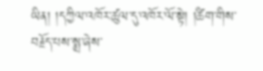ཡིན། །དཀྱིལ་འཁོར་ཚུལ་དུ་འཁོར་ལོ་སྟེ། །ཚིག་གིས་བརྗོད་པས་སྨྲ་ཞེས་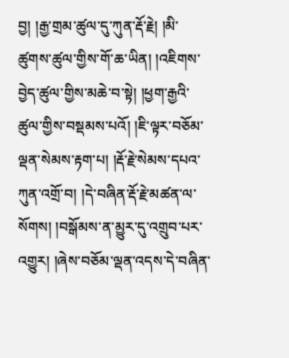བྱ། །རྒྱ་གྲམ་ཚུལ་དུ་ཀུན་རྡོ་རྗེ། །མི་ཚུགས་ཚུལ་གྱིས་གོ་ཆ་ཡིན། །འཇིགས་བྱེད་ཚུལ་གྱིས་མཆེ་བ་སྟེ། །ཕྱག་རྒྱའི་ཚུལ་གྱིས་བསྡམས་པའོ། །ཇི་ལྟར་བཅོམ་ལྡན་སེམས་རྟག་པ། །རྡོ་རྗེ་སེམས་དཔའ་ཀུན་འགྲོ་བ། །དེ་བཞིན་རྡོ་རྗེ་མཚན་ལ་སོགས། །བསྒོམས་ན་མྱུར་དུ་འགྲུབ་པར་འགྱུར། །ཞེས་བཅོམ་ལྡན་འདས་དེ་བཞིན་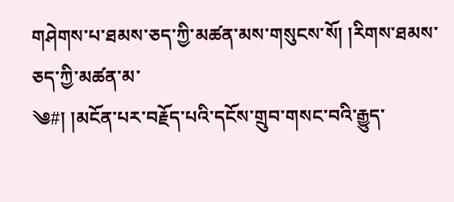གཤེགས་པ་ཐམས་ཅད་ཀྱི་མཚན་མས་གསུངས་སོ། །རིགས་ཐམས་ཅད་ཀྱི་མཚན་མ་
༄#། །མངོན་པར་བརྗོད་པའི་དངོས་གྲུབ་གསང་བའི་རྒྱུད་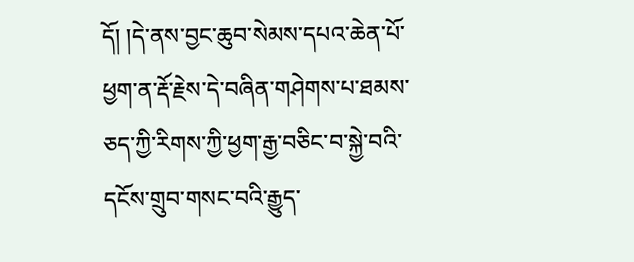དོ། །དེ་ནས་བྱང་ཆུབ་སེམས་དཔའ་ཆེན་པོ་ཕྱག་ན་རྡོ་རྗེས་དེ་བཞིན་གཤེགས་པ་ཐམས་ཅད་ཀྱི་རིགས་ཀྱི་ཕྱག་རྒྱ་བཅིང་བ་སྐྱེ་བའི་དངོས་གྲུབ་གསང་བའི་རྒྱུད་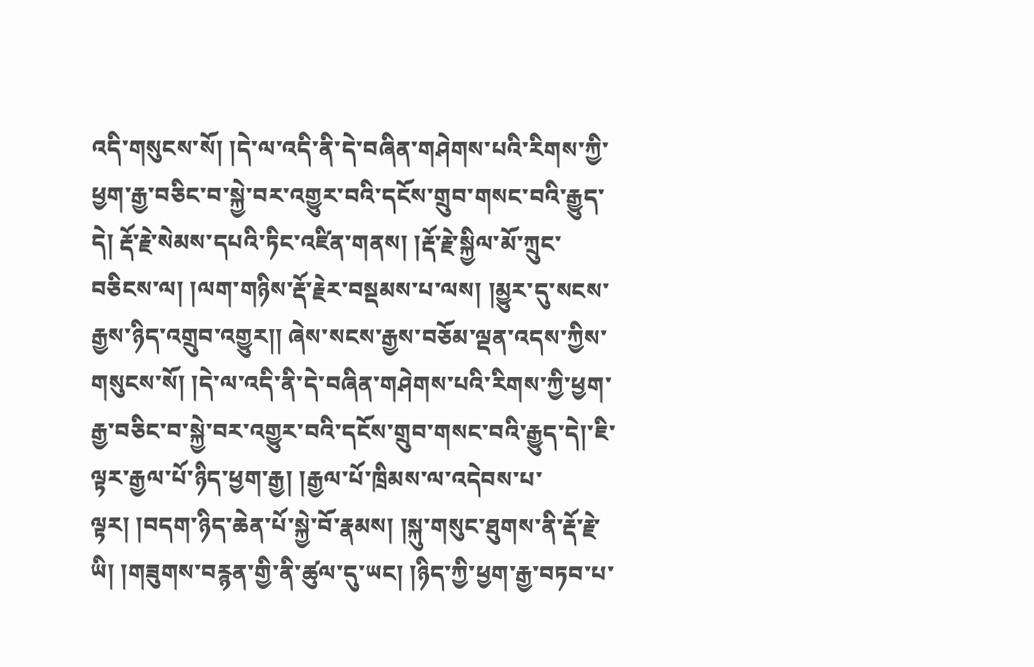འདི་གསུངས་སོ། །དེ་ལ་འདི་ནི་དེ་བཞིན་གཤེགས་པའི་རིགས་ཀྱི་ཕྱག་རྒྱ་བཅིང་བ་སྐྱེ་བར་འགྱུར་བའི་དངོས་གྲུབ་གསང་བའི་རྒྱུད་དེ། རྡོ་རྗེ་སེམས་དཔའི་ཏིང་འཛིན་གནས། །རྡོ་རྗེ་སྐྱིལ་མོ་ཀྲུང་བཅིངས་ལ། །ལག་གཉིས་རྡོ་རྗེར་བསྡམས་པ་ལས། །མྱུར་དུ་སངས་རྒྱས་ཉིད་འགྲུབ་འགྱུར།། ཞེས་སངས་རྒྱས་བཅོམ་ལྡན་འདས་ཀྱིས་གསུངས་སོ། །དེ་ལ་འདི་ནི་དེ་བཞིན་གཤེགས་པའི་རིགས་ཀྱི་ཕྱག་རྒྱ་བཅིང་བ་སྐྱེ་བར་འགྱུར་བའི་དངོས་གྲུབ་གསང་བའི་རྒྱུད་དེ།་ཇི་ལྟར་རྒྱལ་པོ་ཉིད་ཕྱག་རྒྱ། །རྒྱལ་པོ་ཁྲིམས་ལ་འདེབས་པ་ལྟར། །བདག་ཉིད་ཆེན་པོ་སྐྱེ་བོ་རྣམས། །སྐུ་གསུང་ཐུགས་ནི་རྡོ་རྗེ་ཡི། །གཟུགས་བརྙན་གྱི་ནི་ཚུལ་དུ་ཡང། །ཉིད་ཀྱི་ཕྱག་རྒྱ་བཏབ་པ་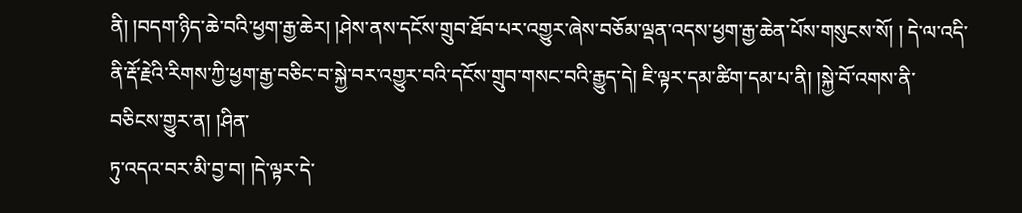ནི། །བདག་ཉིད་ཆེ་བའི་ཕྱག་རྒྱ་ཆེར། །ཤེས་ནས་དངོས་གྲུབ་ཐོབ་པར་འགྱུར་ཞེས་བཅོམ་ལྡན་འདས་ཕྱག་རྒྱ་ཆེན་པོས་གསུངས་སོ། ། དེ་ལ་འདི་ནི་རྡོ་རྗེའི་རིགས་ཀྱི་ཕྱག་རྒྱ་བཅིང་བ་སྐྱེ་བར་འགྱུར་བའི་དངོས་གྲུབ་གསང་བའི་རྒྱུད་དེ། ཇི་ལྟར་དམ་ཚིག་དམ་པ་ནི། །སྐྱེ་བོ་འགས་ནི་བཅིངས་གྱུར་ན། །ཤིན་
ཏུ་འདའ་བར་མི་བྱ་བ། །དེ་ལྟར་དེ་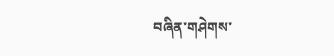བཞིན་གཤེགས་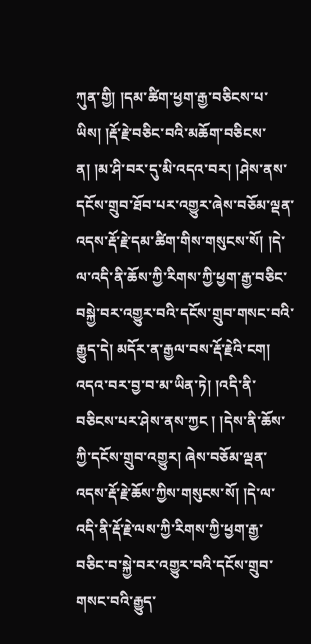ཀུན་གྱི། །དམ་ཚིག་ཕྱག་རྒྱ་བཅིངས་པ་ཡིས། །རྡོ་རྗེ་བཅིང་བའི་མཆོག་བཅིངས་ན། །མ་ཤི་བར་དུ་མི་འདའ་བར། །ཤེས་ནས་དངོས་གྲུབ་ཐོབ་པར་འགྱུར་ཞེས་བཅོམ་ལྡན་འདས་རྡོ་རྗེ་དམ་ཚིག་གིས་གསུངས་སོ། །དེ་ལ་འདི་ནི་ཆོས་ཀྱི་རིགས་ཀྱི་ཕྱག་རྒྱ་བཅིང་བསྐྱེ་བར་འགྱུར་བའི་དངོས་གྲུབ་གསང་བའི་རྒྱུད་དེ། མདོར་ན་རྒྱལ་བས་རྡོ་རྗེའི་ངག། འདའ་བར་བྱ་བ་མ་ཡིན་ཏེ། །འདི་ནི་བཅིངས་པར་ཤེས་ནས་ཀྱང ། །དེས་ནི་ཆོས་ཀྱི་དངོས་གྲུབ་འགྱུར། ཞེས་བཅོམ་ལྡན་འདས་རྡོ་རྗེ་ཆོས་ཀྱིས་གསུངས་སོ། །དེ་ལ་འདི་ནི་རྡོ་རྗེ་ལས་ཀྱི་རིགས་ཀྱི་ཕྱག་རྒྱ་བཅིང་བ་སྐྱེ་བར་འགྱུར་བའི་དངོས་གྲུབ་གསང་བའི་རྒྱུད་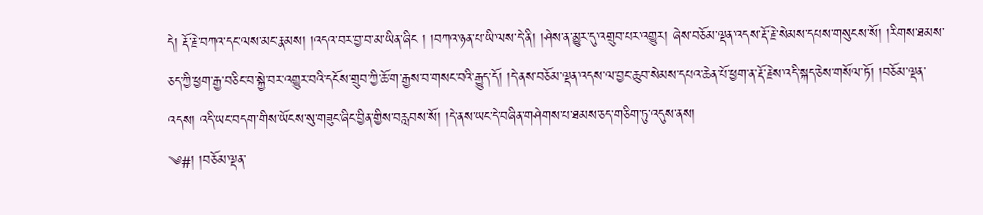དེ། རྡོ་རྗེ་བཀའ་དང་ལས་མང་རྣམས། །འདའ་བར་བྱ་བ་མ་ཡིན་ཞིང ། །བཀའ་ཉན་པ་ཡི་ལས་དེ་ནི། །ཤེས་ན་མྱུར་དུ་འགྲུབ་པར་འགྱུར། ཞེས་བཅོམ་ལྡན་འདས་རྡོ་རྗེ་སེམས་དཔས་གསུངས་སོ། །རིགས་ཐམས་ཅད་ཀྱི་ཕྱག་རྒྱ་བཅིང་བ་སྐྱེ་བར་འགྱུར་བའི་དངོས་གྲུབ་ཀྱི་ཆོ་ག་རྒྱས་བ་གསང་བའི་རྒྱུད་དོ། །དེ་ནས་བཅོམ་ལྡན་འདས་ལ་བྱང་ཆུབ་སེམས་དཔའ་ཆེན་པོ་ཕྱག་ན་རྡོ་རྗེས་འདི་སྐད་ཅེས་གསོལ་ཏོ། །བཅོམ་ལྡན་འདས། འདི་ཡང་བདག་གིས་ཡོངས་སུ་གཟུང་ཞིང་བྱིན་གྱིས་བརླབས་སོ། །དེ་ནས་ཡང་དེ་བཞིན་གཤེགས་པ་ཐམས་ཅད་གཅིག་ཏུ་འདུས་ནས།
༄#། །བཅོམ་ལྡན་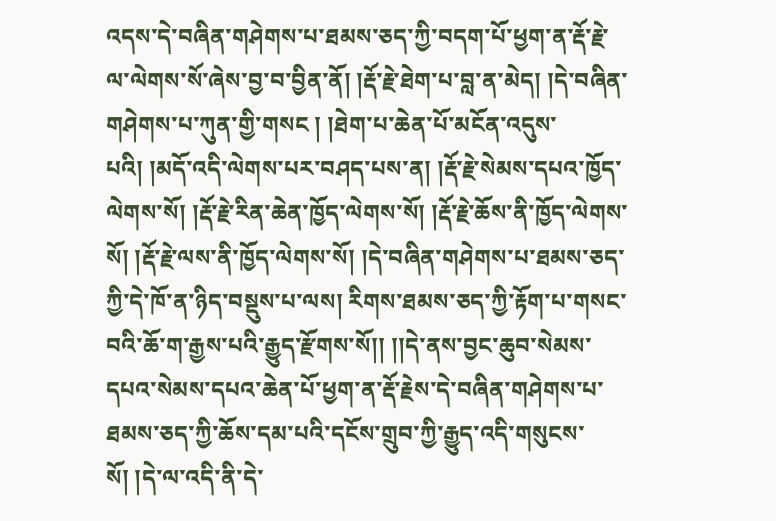འདས་དེ་བཞིན་གཤེགས་པ་ཐམས་ཅད་ཀྱི་བདག་པོ་ཕྱག་ན་རྡོ་རྗེ་ལ་ལེགས་སོ་ཞེས་བྱ་བ་བྱིན་ནོ། །རྡོ་རྗེ་ཐེག་པ་བླ་ན་མེད། །དེ་བཞིན་གཤེགས་པ་ཀུན་གྱི་གསང ། །ཐེག་པ་ཆེན་པོ་མངོན་འདུས་པའི། །མདོ་འདི་ལེགས་པར་བཤད་པས་ན། །རྡོ་རྗེ་སེམས་དཔའ་ཁྱོད་ལེགས་སོ། །རྡོ་རྗེ་རིན་ཆེན་ཁྱོད་ལེགས་སོ། །རྡོ་རྗེ་ཆོས་ནི་ཁྱོད་ལེགས་སོ། །རྡོ་རྗེ་ལས་ནི་ཁྱོད་ལེགས་སོ། །དེ་བཞིན་གཤེགས་པ་ཐམས་ཅད་ཀྱི་དེ་ཁོ་ན་ཉིད་བསྡུས་པ་ལས། རིགས་ཐམས་ཅད་ཀྱི་རྟོག་པ་གསང་བའི་ཆོ་ག་རྒྱས་པའི་རྒྱུད་རྫོགས་སོ།། །།དེ་ནས་བྱང་ཆུབ་སེམས་དཔའ་སེམས་དཔའ་ཆེན་པོ་ཕྱག་ན་རྡོ་རྗེས་དེ་བཞིན་གཤེགས་པ་ཐམས་ཅད་ཀྱི་ཆོས་དམ་པའི་དངོས་གྲུབ་ཀྱི་རྒྱུད་འདི་གསུངས་སོ། །དེ་ལ་འདི་ནི་དེ་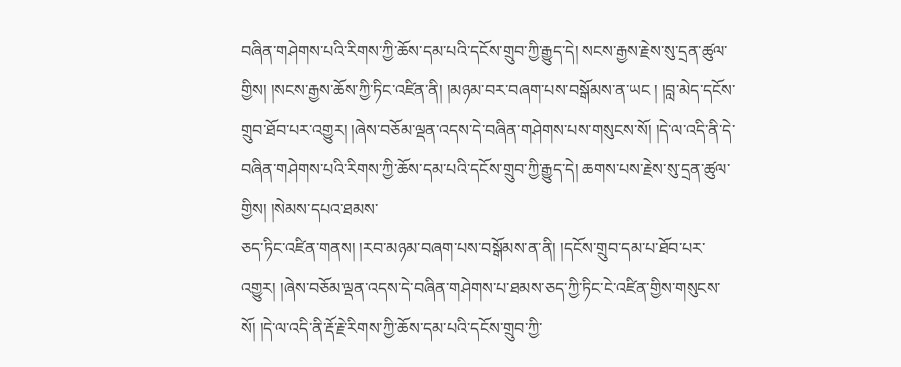བཞིན་གཤེགས་པའི་རིགས་ཀྱི་ཆོས་དམ་པའི་དངོས་གྲུབ་ཀྱི་རྒྱུད་དེ། སངས་རྒྱས་རྗེས་སུ་དྲན་ཚུལ་གྱིས། །སངས་རྒྱས་ཆོས་ཀྱི་ཏིང་འཛིན་ནི། །མཉམ་བར་བཞག་པས་བསྒོམས་ན་ཡང ། །བླ་མེད་དངོས་གྲུབ་ཐོབ་པར་འགྱུར། །ཞེས་བཅོམ་ལྡན་འདས་དེ་བཞིན་གཤེགས་པས་གསུངས་སོ། །དེ་ལ་འདི་ནི་དེ་བཞིན་གཤེགས་པའི་རིགས་ཀྱི་ཆོས་དམ་པའི་དངོས་གྲུབ་ཀྱི་རྒྱུད་དེ། ཆགས་པས་རྗེས་སུ་དྲན་ཚུལ་གྱིས། །སེམས་དཔའ་ཐམས་
ཅད་ཏིང་འཛིན་གནས། །རབ་མཉམ་བཞག་པས་བསྒོམས་ན་ནི། །དངོས་གྲུབ་དམ་པ་ཐོབ་པར་འགྱུར། །ཞེས་བཅོམ་ལྡན་འདས་དེ་བཞིན་གཤེགས་པ་ཐམས་ཅད་ཀྱི་ཏིང་ངེ་འཛིན་གྱིས་གསུངས་སོ། །དེ་ལ་འདི་ནི་རྡོ་རྗེ་རིགས་ཀྱི་ཆོས་དམ་པའི་དངོས་གྲུབ་ཀྱི་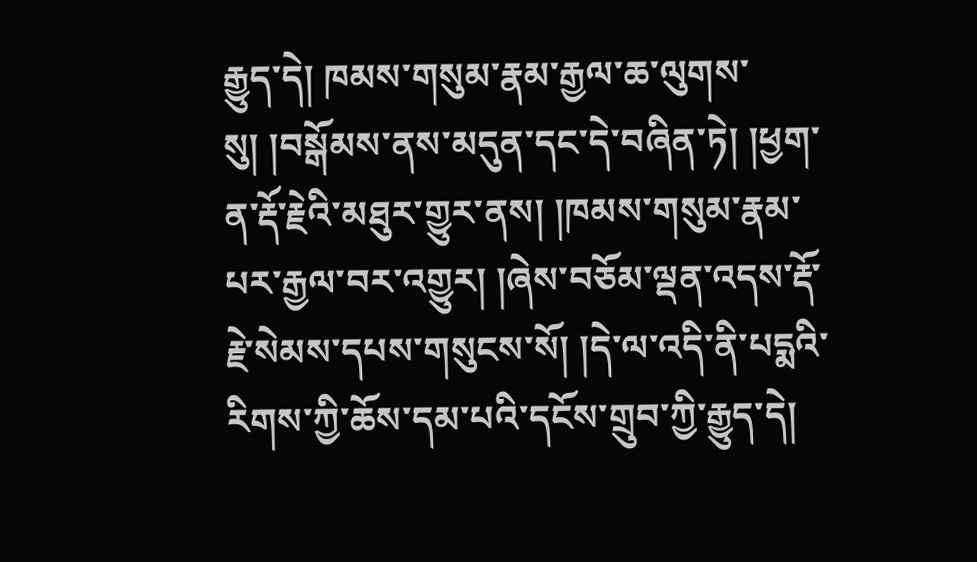རྒྱུད་དེ། ཁམས་གསུམ་རྣམ་རྒྱལ་ཆ་ལུགས་སུ། །བསྒོམས་ནས་མདུན་དང་དེ་བཞིན་ཏེ། །ཕྱག་ན་རྡོ་རྗེའི་མཐུར་གྱུར་ནས། །ཁམས་གསུམ་རྣམ་པར་རྒྱལ་བར་འགྱུར། །ཞེས་བཅོམ་ལྡན་འདས་རྡོ་རྗེ་སེམས་དཔས་གསུངས་སོ། །དེ་ལ་འདི་ནི་པདྨའི་རིགས་ཀྱི་ཆོས་དམ་པའི་དངོས་གྲུབ་ཀྱི་རྒྱུད་དེ།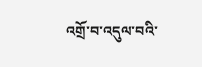འགྲོ་བ་འདུལ་བའི་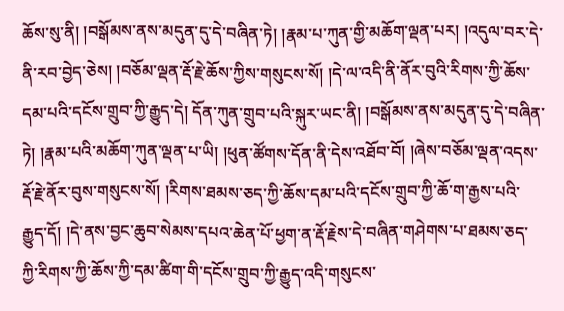ཆོས་སུ་ནི། །བསྒོམས་ནས་མདུན་དུ་དེ་བཞིན་ཏེ། །རྣམ་པ་ཀུན་གྱི་མཆོག་ལྡན་པར། །འདུལ་བར་དེ་ནི་རབ་བྱེད་ཅེས། །བཅོམ་ལྡན་རྡོ་རྗེ་ཆོས་ཀྱིས་གསུངས་སོ། །དེ་ལ་འདི་ནི་ནོར་བུའི་རིགས་ཀྱི་ཆོས་དམ་པའི་དངོས་གྲུབ་ཀྱི་རྒྱུད་དེ། དོན་ཀུན་གྲུབ་པའི་སྐུར་ཡང་ནི། །བསྒོམས་ནས་མདུན་དུ་དེ་བཞིན་ཏེ། །རྣམ་པའི་མཆོག་ཀུན་ལྡན་པ་ཡི། །ཕུན་ཚོགས་དོན་ནི་དེས་འཐོབ་བོ། །ཞེས་བཅོམ་ལྡན་འདས་རྡོ་རྗེ་ནོར་བུས་གསུངས་སོ། །རིགས་ཐམས་ཅད་ཀྱི་ཆོས་དམ་པའི་དངོས་གྲུབ་ཀྱི་ཆོ་ག་རྒྱས་པའི་རྒྱུད་དོ། །དེ་ནས་བྱང་ཆུབ་སེམས་དཔའ་ཆེན་པོ་ཕྱག་ན་རྡོ་རྗེས་དེ་བཞིན་གཤེགས་པ་ཐམས་ཅད་ཀྱི་རིགས་ཀྱི་ཆོས་ཀྱི་དམ་ཚིག་གི་དངོས་གྲུབ་ཀྱི་རྒྱུད་འདི་གསུངས་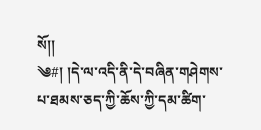སོ།།
༄#། །དེ་ལ་འདི་ནི་དེ་བཞིན་གཤེགས་པ་ཐམས་ཅད་ཀྱི་ཆོས་ཀྱི་དམ་ཚིག་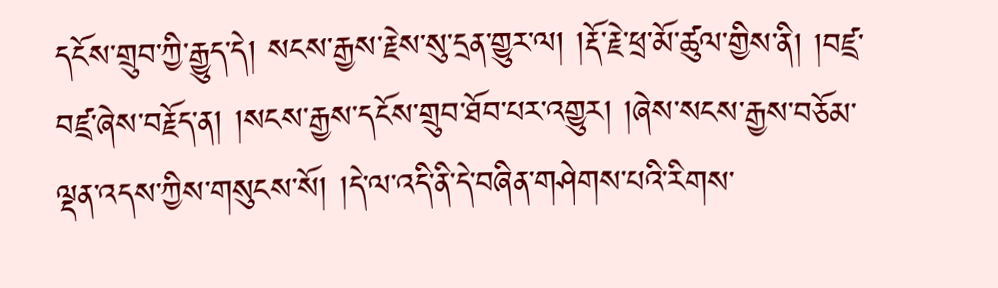དངོས་གྲུབ་ཀྱི་རྒྱུད་དེ། སངས་རྒྱས་རྗེས་སུ་དྲན་གྱུར་ལ། །རྡོ་རྗེ་ཕྲ་མོ་ཚུལ་གྱིས་ནི། །བཛྲ་བཛྲ་ཞེས་བརྗོད་ན། །སངས་རྒྱས་དངོས་གྲུབ་ཐོབ་པར་འགྱུར། །ཞེས་སངས་རྒྱས་བཅོམ་ལྡན་འདས་ཀྱིས་གསུངས་སོ། །དེ་ལ་འདི་ནི་དེ་བཞིན་གཤེགས་པའི་རིགས་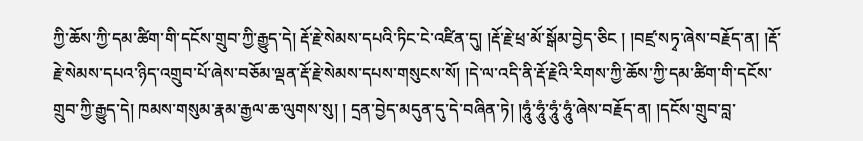ཀྱི་ཆོས་ཀྱི་དམ་ཚིག་གི་དངོས་གྲུབ་ཀྱི་རྒྱུད་དེ། རྡོ་རྗེ་སེམས་དཔའི་ཏིང་ངེ་འཛིན་དུ། །རྡོ་རྗེ་ཕྲ་མོ་སྒོམ་བྱེད་ཅིང ། །བཛྲ་སཏྭ་ཞེས་བརྗོད་ན། །རྡོ་རྗེ་སེམས་དཔའ་ཉིད་འགྲུབ་པོ་ཞེས་བཅོམ་ལྡན་རྡོ་རྗེ་སེམས་དཔས་གསུངས་སོ། །དེ་ལ་འདི་ནི་རྡོ་རྗེའི་རིགས་ཀྱི་ཆོས་ཀྱི་དམ་ཚིག་གི་དངོས་གྲུབ་ཀྱི་རྒྱུད་དེ། ཁམས་གསུམ་རྣམ་རྒྱལ་ཆ་ལུགས་སུ། ། དྲན་བྱེད་མདུན་དུ་དེ་བཞིན་ཏེ། །ཧཱུཾ་ཧཱུཾ་ཧཱུཾ་ཧཱུཾ་ཞེས་བརྗོད་ན། །དངོས་གྲུབ་བླ་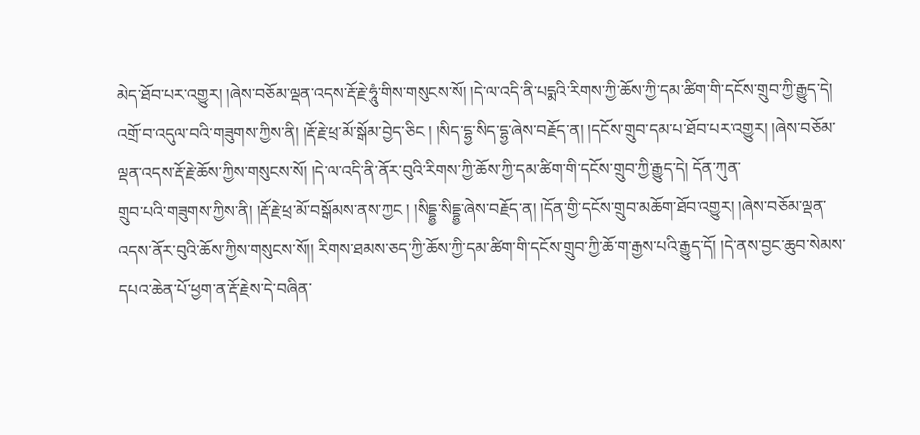མེད་ཐོབ་པར་འགྱུར། །ཞེས་བཅོམ་ལྡན་འདས་རྡོ་རྗེ་ཧཱུཾ་གིས་གསུངས་སོ། །དེ་ལ་འདི་ནི་པདྨའི་རིགས་ཀྱི་ཆོས་ཀྱི་དམ་ཚིག་གི་དངོས་གྲུབ་ཀྱི་རྒྱུད་དེ། འགྲོ་བ་འདུལ་བའི་གཟུགས་ཀྱིས་ནི། །རྡོ་རྗེ་ཕྲ་མོ་སྒོམ་བྱེད་ཅིང ། །སིད་དྷྱ་སིད་དྷྱ་ཞེས་བརྗོད་ན། །དངོས་གྲུབ་དམ་པ་ཐོབ་པར་འགྱུར། །ཞེས་བཅོམ་ལྡན་འདས་རྡོ་རྗེ་ཆོས་ཀྱིས་གསུངས་སོ། །དེ་ལ་འདི་ནི་ནོར་བུའི་རིགས་ཀྱི་ཆོས་ཀྱི་དམ་ཚིག་གི་དངོས་གྲུབ་ཀྱི་རྒྱུད་དེ། དོན་ཀུན་
གྲུབ་པའི་གཟུགས་ཀྱིས་ནི། །རྡོ་རྗེ་ཕྲ་མོ་བསྒོམས་ནས་ཀྱང ། །སིདྡྷྱ་སིདྡྷྱ་ཞེས་བརྗོད་ན། །དོན་གྱི་དངོས་གྲུབ་མཆོག་ཐོབ་འགྱུར། །ཞེས་བཅོམ་ལྡན་འདས་ནོར་བུའི་ཆོས་ཀྱིས་གསུངས་སོ།། རིགས་ཐམས་ཅད་ཀྱི་ཆོས་ཀྱི་དམ་ཚིག་གི་དངོས་གྲུབ་ཀྱི་ཆོ་ག་རྒྱས་པའི་རྒྱུད་དོ། །དེ་ནས་བྱང་ཆུབ་སེམས་དཔའ་ཆེན་པོ་ཕྱག་ན་རྡོ་རྗེས་དེ་བཞིན་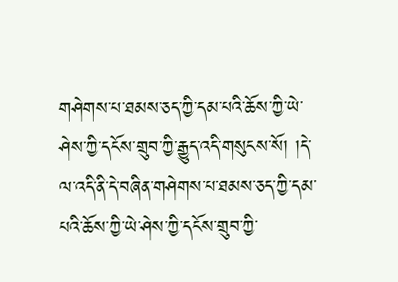གཤེགས་པ་ཐམས་ཅད་ཀྱི་དམ་པའི་ཆོས་ཀྱི་ཡེ་ཤེས་ཀྱི་དངོས་གྲུབ་ཀྱི་རྒྱུད་འདི་གསུངས་སོ། །དེ་ལ་འདི་ནི་དེ་བཞིན་གཤེགས་པ་ཐམས་ཅད་ཀྱི་དམ་པའི་ཆོས་ཀྱི་ཡེ་ཤེས་ཀྱི་དངོས་གྲུབ་ཀྱི་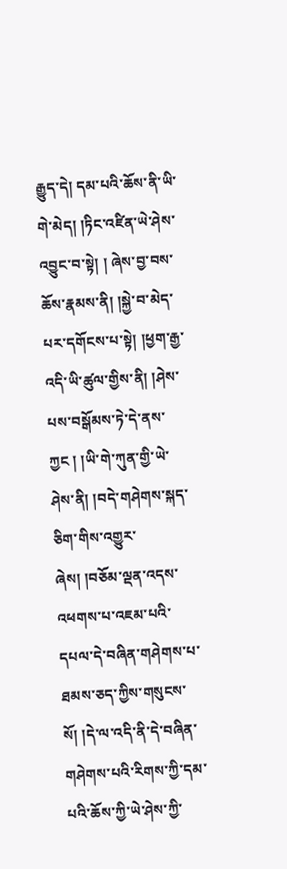རྒྱུད་དེ། དམ་པའི་ཆོས་ནི་ཡི་གེ་མེད། །ཏིང་འཛིན་ཡེ་ཤེས་འབྱུང་བ་སྟེ། ། ཞེས་བྱ་བས་ཆོས་རྣམས་ནི། །སྐྱེ་བ་མེད་པར་དགོངས་པ་སྟེ། །ཕྱག་རྒྱ་འདི་ཡི་ཚུལ་གྱིས་ནི། །ཤེས་པས་བསྒོམས་ཏེ་དེ་ནས་ཀྱང ། །ཡི་གེ་ཀུན་གྱི་ཡེ་ཤེས་ནི། །བདེ་གཤེགས་སྐད་ཅིག་གིས་འགྱུར་ཞེས། །བཅོམ་ལྡན་འདས་འཕགས་པ་འཇམ་པའི་དཔལ་དེ་བཞིན་གཤེགས་པ་ཐམས་ཅད་ཀྱིས་གསུངས་སོ། །དེ་ལ་འདི་ནི་དེ་བཞིན་གཤེགས་པའི་རིགས་ཀྱི་དམ་པའི་ཆོས་ཀྱི་ཡེ་ཤེས་ཀྱི་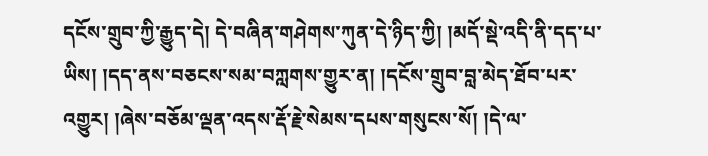དངོས་གྲུབ་ཀྱི་རྒྱུད་དེ། དེ་བཞིན་གཤེགས་ཀུན་དེ་ཉིད་ཀྱི། །མདོ་སྡེ་འདི་ནི་དད་པ་ཡིས། །དད་ནས་བཅངས་སམ་བཀླགས་གྱུར་ན། །དངོས་གྲུབ་བླ་མེད་ཐོབ་པར་འགྱུར། །ཞེས་བཅོམ་ལྡན་འདས་རྡོ་རྗེ་སེམས་དཔས་གསུངས་སོ། །དེ་ལ་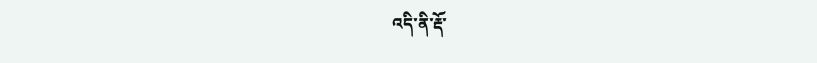འདི་ནི་རྡོ་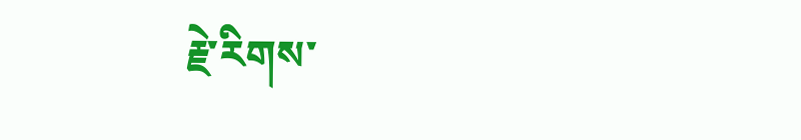རྗེ་རིགས་